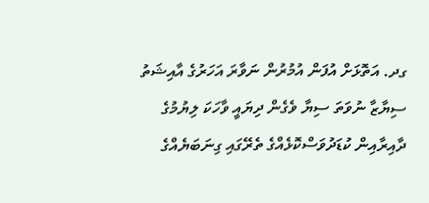ގދ. އަތޮޅަށް އުފަން އުމުރުން ނަވާރަ އަހަރުގެ އާއިޝަތު ސިޔާޒާ ނުވަތަ ސިޔާ ވެގެން ދިޔައީ ވާހަކަ ލިޔުމުގެ ދާއިރާއިން ކުޑަދުވަސްކޮޅެއްގެ ތެރޭގައި ގިނަބަޔެއްގެ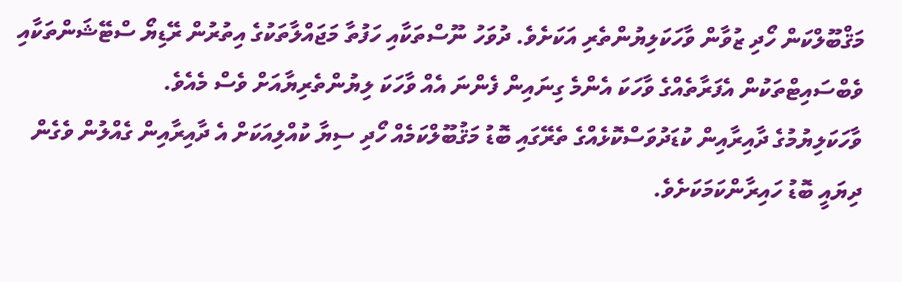މަޤްބޫލްކަން ހޯދި ޒުވާން ވާހަކަލިޔުންތެރި އަކަށެވެ. ދުވަހު ނޫސްތަކާއި ހަފުތާ މަޖައްލާތަކުގެ އިތުރުން ރޭޑިޔޯ ސްޓޭޝަންތަކާއި ވެބްސައިޓްތަކުން އެފަރާތެއްގެ ވާހަކަ އެންމެ ގިނައިން ފެންނަ އެއް ވާހަކަ ލިޔުންތެރިޔާއަށް ވެސް މެއެވެ.
ވާހަކަލިޔުމުގެ ދާއިރާއިން ކުޑަދުވަސްކޮޅެއްގެ ތެރޭގައި ބޮޑު މަޤުބޫލްކަމެއް ހޯދި ސިޔާ ކުއްލިއަކަށް އެ ދާއިރާއިން ގެއްލުން ވެގެން ދިޔައީ ބޮޑު ހައިރާންކަމަކަށެވެ.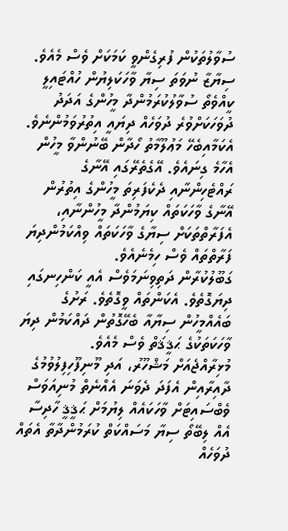ސުވާލުތަކުން ފުރިގެންވީ ކަމަކަށް ވެސް މެއެވެ.
ސިޔާޒާ ނުވަތަ ސިޔާ ވާހަކަލިޔުން ހުއްޓައިލީ ކީއްވެތޯ ސުވާލުކުރަމުންދާ މީހުންގެ އަދަދު ދުވަހަކަށްވުރެ ދުވަހެއް ދިޔައީ އިތުރުވަމުންނެވެ. އެކަމާއިބެހޭ މަޢުލޫމާތު ހޯދާން ބޭނުންވާ މީހުން އެހާމެ ގިނައެވެ. އޭގެތެރޭގައި އޭނާގެ ރައްޓެހިންނާއި ދެކެފަރިތަ މީހުންގެ އިތުރުން އޭނާގެ ވާހަކަތައް ކިޔަމުންދާ މީހުންނާއި، އެފަރާތްތަކަށް ސިޔާގެ ވާހަކަތައް ވިއްކަމުންދިޔަ ފަރާތްތައް ވެސް ހިމެނެއެވެ.
ގަބޫލުކުރާން ދަތިވިނަމަވެސް އެއީ ކަންހިނގައި ދިޔަގޮތެވެ. އެކަންތައް ވީގޮތެވެ. ރަށުގެ ބައެއްމީހުން ސިޔާއާ ބެހޭގޮތުން ދައްކަމުން ދިޔަ ވާހަކަތަކުގެ ޙަޤީޤަތް ވެސް މެއެވެ.
މުޅިރާއްޖެއަށް މަޝްހޫރު، އަދި މޫނިފޫހިފިލުވުމުގެ ދާއިރާއިން އެފަދަ ދެވަނަ އެއްނެތް މުނިއަވަސް ވެބްސައިޓަށް ވާހަކައެއް ލިޔުމަށް ޙަޤީޤީ ހާދިސާ އެއް ލިބޭތޯ ސިޔާ މަސައްކަތް ކުރަމުންދާތާ އެތައް ދުވަހެއް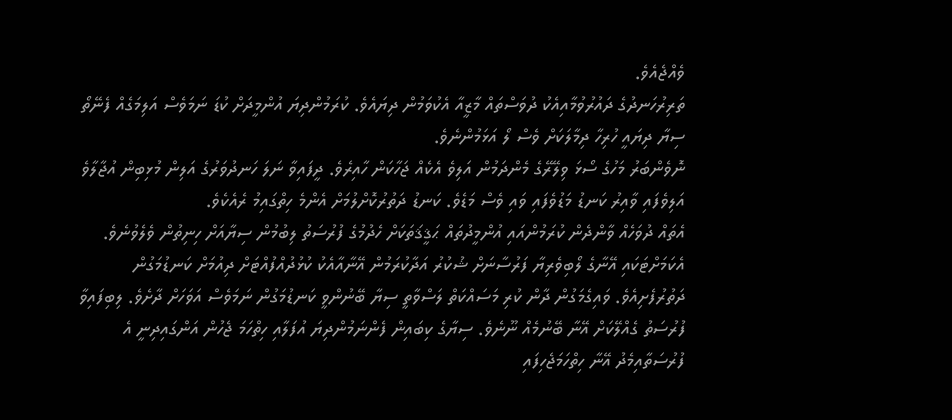ވެއްޖެއެވެ.
ތަރިރުހަނދުގެ ދައުރުވުމާއިއެކު ދުވަސްތައް މާޒީއާ އެކުވަމުން ދިޔައެވެ. ކުރަމުންދިޔަ އުންމީދަށް ކުޑަ ނަމަވެސް އަލިމަގެއް ފެނޭތޯ ސިޔާ ދިޔައީ ހުރިހާ ދިމާލަކަށް ވެސް ލޯ އަޅަމުންނެވެ.
ނޮވެންބަރު މަހުގެ ސޯޅަ ވިލޭރޭގެ މެންދަމުން އަލިވެ އެކެއް ޖަހާކަން ހާއިރެވެ. ދީފައިވާ ނަލަ ހަނދުވަރުގެ އަލިން މުޅިބިން އުޖާލާވެ އަލިވެފައި ވާއިރު ކަނޑު މަޑުވެފައި ވައި ވެސް މަޑެވެ. ކަނޑު ދަތުރުކޮށްލުމަށް އެންމެ ހިތްގައިމު ރެއެކެވެ.
އެތައް ދުވަހެއް ވާންދެން ކުރަމުންއައި އުންމީދުތައް ޙަޤީޤަތަކަށް ހެދުމުގެ ފުރުސަތު ލިބުމުން ސިޔާއަށް ހިނިތުން ވެލެވުނެވެ. އެކަމަށްޓަކައި އޭނާގެ ލޯބިވެރިޔާ ފަރުސާނަށް ޝުކުރު އަދާކުރަމުން އޭނާއާއެކު ކުޅުދުއްފުއްޓަށް ދިއުމަށް ކަނޑުމަގުން ދަތުރުފެށިއެވެ. ވައިގެމަގުން ދާން ކުރި މަސައްކަތް ލަސްވާތީ ސިޔާ ބޭނުންވީ ކަނޑުމަގުން ނަމަވެސް އަވަހަށް ދާށެވެ. ލިބިފައިވާ ފުރުސަތު ގެއްލޭކަށް އޭނާ ބޭނުމެއް ނޫނެވެ. ސިޔާގެ ކިބައިން ފެންނަމުންދިޔަ އުފަލާއި ހިތްހަމަ ޖެހުން އަންގައިދިނީ އެ ފުރުސަތާއިމެދު އޭނާ ހިތްހަމަޖެހިފައި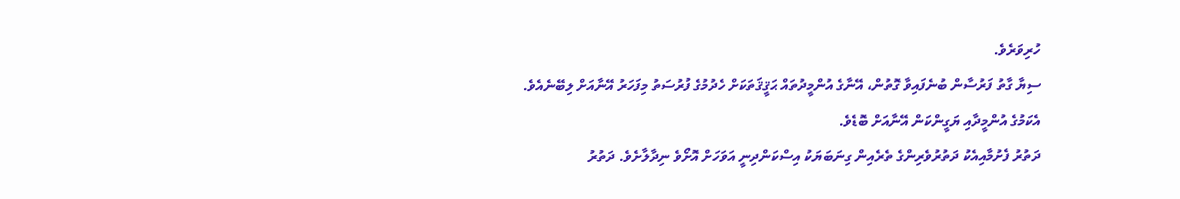ހުރިވަރެވެ.
ސިޔާ ގާތު ފަރުސާން ބުނެފައިވާ ގޮތުން، އޭނާގެ އުންމީދުތައް ޙަޤީޤަތަކަށް ހެދުމުގެ ފުރުސަތު މިފަހަރު އޭނާއަށް ލިބޭނެއެވެ. އެކަމުގެ އުންމީދާއި ޔަގީންކަން އޭނާއަށް ބޮޑެވެ.
ދަތުރު ފެށުމާއިއެކު ދަތުރުވެރިންގެ ތެރެއިން ގިނަބަޔަކު އިސްކަންދިނީ އަވަހަށް އޮށޯވެ ނިދާލާށެވެ. ދަތުރު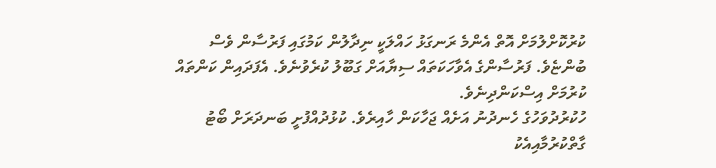ކުރުކޮށްލުމަށް އޮތް އެންމެ ރަނގަޅު ހައްލަކީ ނިދާލުން ކަމުގައި ފަރުސާން ވެސް ބުންޏެވެ. ފަރުސާންގެ އެވާހަކަތައް ސިޔާއަށް ގަބޫލު ކުރެވުނެވެ. އެފަދައިން ކަންތައް ކުރުމަށް އިސްކަންދިނެވެ.
ހުކުރުދުވަހުގެ ހެނދުނު އަށެއް ޖަހާކަން ހާއިރެވެ. ކުޅުދުއްފުށީ ބަނދަރަށް ބޯޓު ގާތްކުރުމާއިއެކު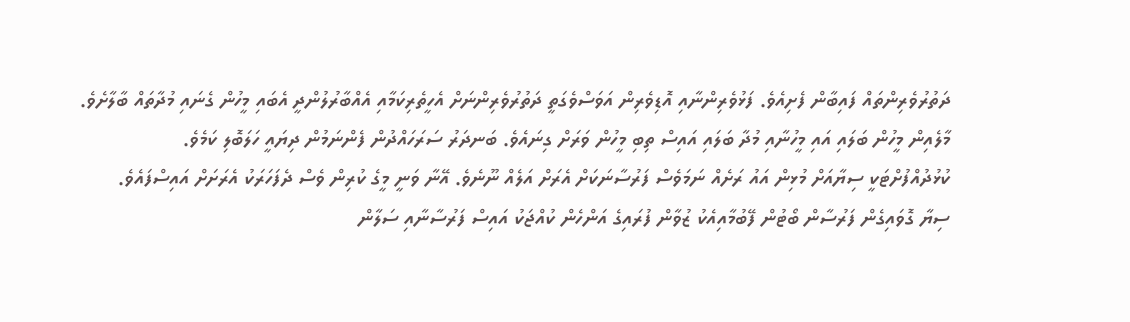ދަތުރުވެރިންތައް ފައިބާން ފެށިއެވެ. ފަޅުވެރިންނާއި އޮޑިވެރިން އަވަސްވެގަތީ ދަތުރުވެރިންނަށް އެހީތެރިކަމާއި އެއްބާރުލުންދީ އެބައި މީހުން ގެނައި މުދާތައް ބާލާށެވެ. މާލެއިން މީހުން ބަލައި އައި މީހުނާއި މުދާ ބަލައި އައިސް ތިބި މީހުން ވަރަށް ގިނައެވެ. ބަނދަރު ސަރަހައްދުން ފެންނަމުން ދިޔައީ ހަލަބޮލި ކަމެވެ.
ކުޅުދުއްފުށްޓަކީ ސިޔާއަށް މުޅިން އައު ރަށެއް ނަމަވެސް ފަރުސާނަކަށް އެރަށް އަލެއް ނޫނެވެ. އޭނާ ވަނީ މީގެ ކުރިން ވެސް ދެފަހަރަކު އެރަށަށް އައިސްފައެވެ.
ސިޔާ ގޮވައިގެން ފަރުސާން ބޯޓުން ފޭބުމާއިއެކު ޒުވާން ފުރައިގެ އަންހެން ކުއްޖަކު އައިސް ފަރުސާނާއި ސަލާން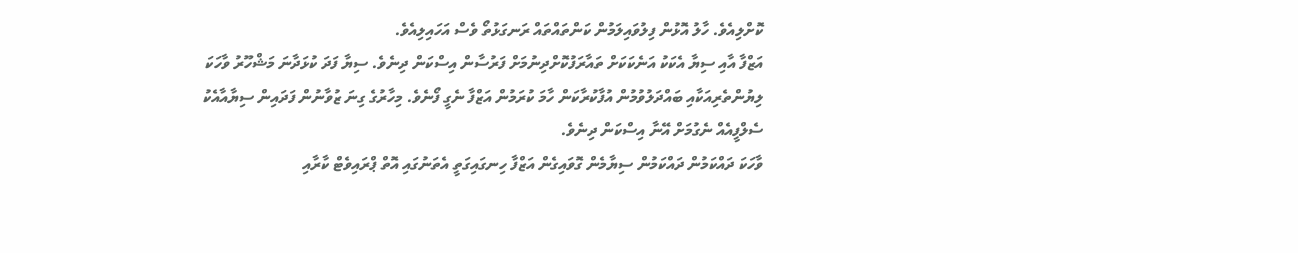ކޮށްލިއެވެ. ހާލު އޮޅުން ފިލުވައިލަމުން ކަންތައްތައް ރަނގަޅުތޯ ވެސް އަހައިލިއެވެ.
އަޒްފާ އާއި ސިޔާ އެކަކު އަނެކަކަށް ތައާރަފުކޮށްދިނުމަށް ފަރުސާން އިސްކަން ދިނެވެ. ސިޔާ ފަދަ ކުޅަދާނަ މަޝްހޫރު ވާހަކަ ލިޔުންތެރިއަކާއި ބައްދަލުވުމުން އުފާކުރާކަން ހާމަ ކުރަމުން އަޒްފާ ނެގީ ފޯނެވެ. މިހާރުގެ ގިނަ ޒުވާނުން ފަދައިން ސިޔާއާއެކު ސެލްފީއެއް ނެގުމަށް އޭނާ އިސްކަން ދިނެވެ.
ވާހަކަ ދައްކަމުން ދައްކަމުން ސިޔާމެން ގޮވައިގެން އަޒްފާ ހިނގައިގަތީ އެތަނުގައި އޮތް ޕްރައިވެޓް ކާރާއި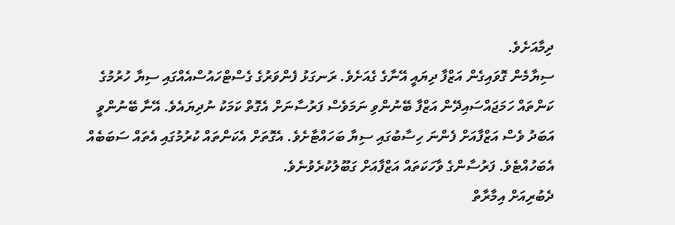ދިމާއަށެވެ.
ސިޔާމެން ގޮވައިގެން އަޒްފާ ދިޔައީ އޭނާގެ ގެއަށެވެ. ރަނގަޅު ފެންވަރުގެ ގެސްޓްހައުސްއެއްގައި ސިޔާ ހުރުމުގެ ކަންތައް ހަމަޖައްސައިދޭން އަޒްފާ ބޭނުންވި ނަމަވެސް ފަރުސާނަށް އެގޮތް ކަމަކު ނުދިޔައެވެ. އޭނާ ބޭނުންވީ އަބަދު ވެސް އަޒްފާއަށް ފެންނަ ހިސާބުގައި ސިޔާ ބަހައްޓާށެވެ. އެގޮތަށް އެކަންތައް ކުރުމުގައި އެތައް ސަބަބެއް އެބަހުއްޓެވެ. ފަރުސާންގެ ވާހަކަތައް އަޒްފާއަށް ގަބޫލުކުރެވުނެވެ.
ދެބުރިއަށް އިމާރާތް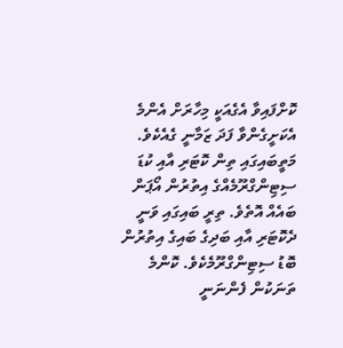ކޮށްފައިވާ އެގެއަކީ މިހާރަށް އެންމެ އެކަށީގެންވާ ފަދަ ޒަމާނީ ގެއެކެވެ. މަތީބައިގައި ތިން ކޮޓަރި އާއި ކުޑަ ސިޓިންގްރޫމެއްގެ އިތުރުން އޯޕަން ބައެއް އޮތެވެ. ތިރީ ބައިގައި ވަނީ ދެކޮޓަރި އާއި ބަދިގެ ބައިގެ އިތުރުން ބޮޑު ސިޓިންގްރޫމެކެވެ. ކޮންމެ ތަނަކުން ފެންނަނީ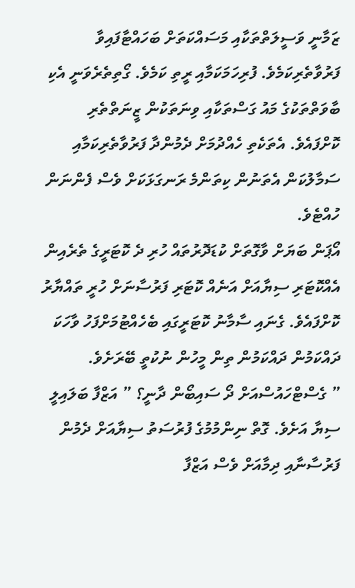ޒަމާނީ ވަސީލަތްތަކާއި މަސައްކަތަށް ބަހައްޓާފައިވާ ފަރުވާތެރިކަމެވެ. ފުރިހަމަކަމާއި ރީތި ކަމެވެ. ގޯތިތެރެވަނީ އެކި ބާވަތްތަކުގެ މައު ގަސްތަކާއި ވިނަތަކުން ޒީނަތްތެރި ކޮށްފައެވެ. އެތަކެތި ހެއްދުމަށް ދެމުންދާ ފަރުވާތެރިކަމާއި ސަމާލުކަން އެތަނުން ކިތަންމެ ރަނގަޅަކަށް ވެސް ފެންނަން ހުއްޓެވެ.
އޯޕަން ބަޔަށް ވާގޮތަށް ކުޑަދޮރުތައް ހުރި ދެ ކޮޓަރީގެ ތެރެއިން އެއްކޮޓަރި ސިޔާއަށް އަނެއް ކޮޓަރި ފަރުސާނަށް ހުރީ ތައްޔާރު ކޮށްފައެވެ. ގެނައި ސާމާނު ކޮޓަރީގައި ބެހެއްޓުމަށްފަހު ވާހަކަ ދައްކަމުން ދައްކަމުން ތިން މީހުން ނުކުތީ ބޭރަށެވެ.
” ގެސްޓްހައުސްއަށް ދޯ ސައިބޯން ދާނީ؟ ” އަޒްފާ ބަލައިލީ ސިޔާ އަށެވެ. ގޮތް ނިންމުމުގެ ފުރުސަތު ސިޔާއަށް ދެމުން ފަރުސާނާއި ދިމާއަށް ވެސް އަޒްފާ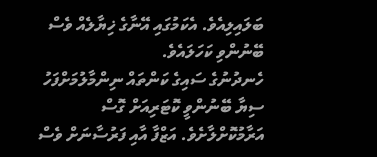ބަލައިލިއެވެ. އެކަމުގައި އޭނާގެ ޚިޔާލެއް ވެސް ބޭނުންވި ކަހަލައެވެ.
ހެނދުނުގެ ސައިގެ ކަންތައް ނިންމާލުމަށްފަހު ސިޔާ ބޭނުންވީ ކޮޓަރިއަށް ގޮސް އަރާމުކޮށްލާށެވެ. އަޒްފާ އާއި ފަރުސާނަށް ވެސް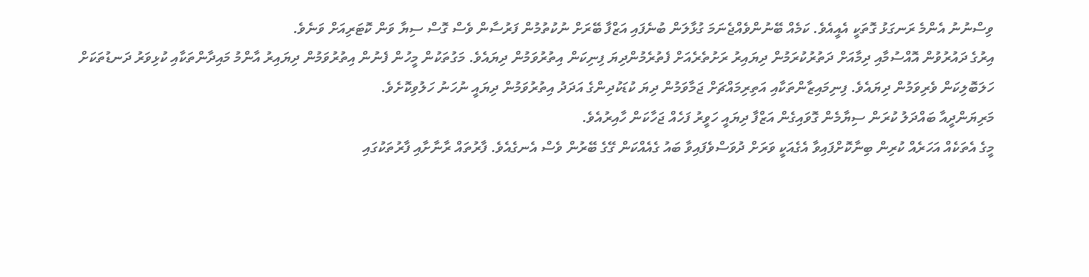ވިސްނުނު އެންމެ ރަނގަޅު ގޮތަކީ އެއީއެވެ. ކަމެއް ބޭނުންވެއްޖެނަމަ ގުޅާލަން ބުނެފައި އަޒްފާ ބޭރަށް ނުކުތުމުން ފަރުސާން ވެސް ގޮސް ސިޔާ ވަން ކޮޓަރިއަށް ވަނެވެ.
އިރުގެ ދައުރުވުން އޮއްސުމާއި ދިމާއަށް ދަތުރުކުރަމުން ދިޔައިރު ރަށުތެރެއަށް ފެތުރެމުންދިޔަ ފިނިކަން އިތުރުވަމުން ދިޔައެވެ. މަގުތަކުން މީހުން ފެނުން އިތުރުވަމުން ދިޔައިރު އާންމު މައިދާންތަކާއި ކުޅިވަރު ދަނޑުތަކަށް ހަލަބޮލިކަން ވެރިވަމުން ދިޔައެވެ. ފިނިމައިޒާންތަކާއި އަތިރިމައްޗަށް ޖަމާވަމުން ދިޔަ ކުޑަކުދިންގެ އަދަދު އިތުރުވަމުން ދިޔައީ ނުހަނު ހަލުވިކޮށެވެ.
މަރިޔަންދީއާ ބައްދަލު ކުރަން ސިޔާމެން ގޮވައިގެން އަޒްފާ ދިޔައީ ހަވީރު ފަހެއް ޖަހާކަން ހާއިރުއެވެ.
މީގެ އެތަކެއް އަހަރެއް ކުރިން ބިނާކޮށްފައިވާ އެގެއަކީ ވަރަށް ދުވަސްވެފައިވާ ބައު ގެއެއްކަން ގޭގެ ބޭރުން ވެސް އެނގެއެވެ. ފާރުތައް ރާނާށާއި ފާރުތަކުގައި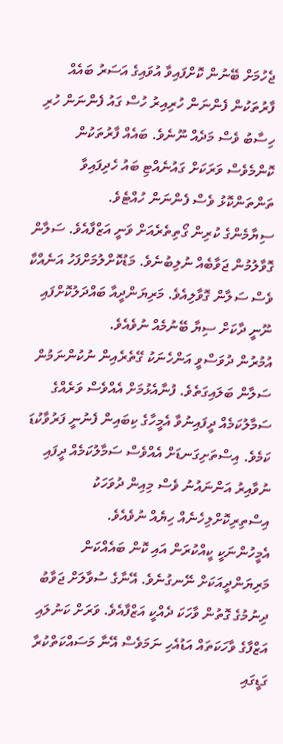ޖެހުމަށް ބޭނުން ކޮށްފައިވާ އުވައިގެ އަސަރު ބައެއް ފާރުތަކުން ފެންނަން ހުރިއިރު ހުސް ގައު ފެންނަން ހުރި ހިސާބު ވެސް މަދެއް ނޫނެވެ. ބައެއް ފާރުތަކުން ކޮންމެވެސް ވަރަކަށް ގައުނެއްޓި ބައު ހެދިފައިވާ ތަންތަންކޮޅު ވެސް ފެންނަން ހުއްޓެވެ.
ސިޔާމެންގެ ކުރިން ގޯތިތެރެއަށް ވަނީ އަޒްފާއެވެ. ސަލާން ގޮވާލުމުން ޖަވާބެއް ނުލިބުނެވެ. މަޑުކޮށްލުމަށްފަހު އަނެއްކާ ވެސް ސަލާން ގޮވާލިއެވެ. މަރިޔަންދީއާ ބައްދަލުކޮށްފައި ނޫނީ ދާކަށް ސިޔާ ބޭނުމެއް ނުވެއެވެ.
އުމުރުން ދުވަސްވީ އަންހެނަކު ގޭތެރެއިން ނުކުންނަމުން ސަލާން ބަލައިގަތެވެ. ފުނާއެޅުމަށް އެއްވެސް ވަރެއްގެ ސަމާލުކަމެއް ދީފައިނުވާ އެމީހާގެ ކިބައިން ފެނުނީ ފަރުވާކުޑަ ކަމެވެ. އިސްތަށިގަނޑަށް އެއްވެސް ސަމާލުކަމެއް ދީފައި ނުވާއިރު އަންނައުނު ވެސް މިއިން ދުވަހަކު އިސްތިރިކޮށްލިހެނެއް ހިޔެއް ނުވެއެވެ.
އެމީހުންނަކީ ކީއްކުރަން އައި ކޮން ބައެއްކަން މަރިޔަންދީއަކަށް ނޭނގުނެވެ. އޭނާގެ ސުވާލަށް ޖަވާބު ދިނުމުގެ ގޮތުން ވާހަކަ ދެއްކީ އަޒްފާއެވެ. ވަރަށް ކަނުލައި އަޒްފާގެ ވާހަކަތައް އަޑުއެހި ނަމަވެސް އޭނާ މަސައްކަތްކުރާ ގަޑީގައި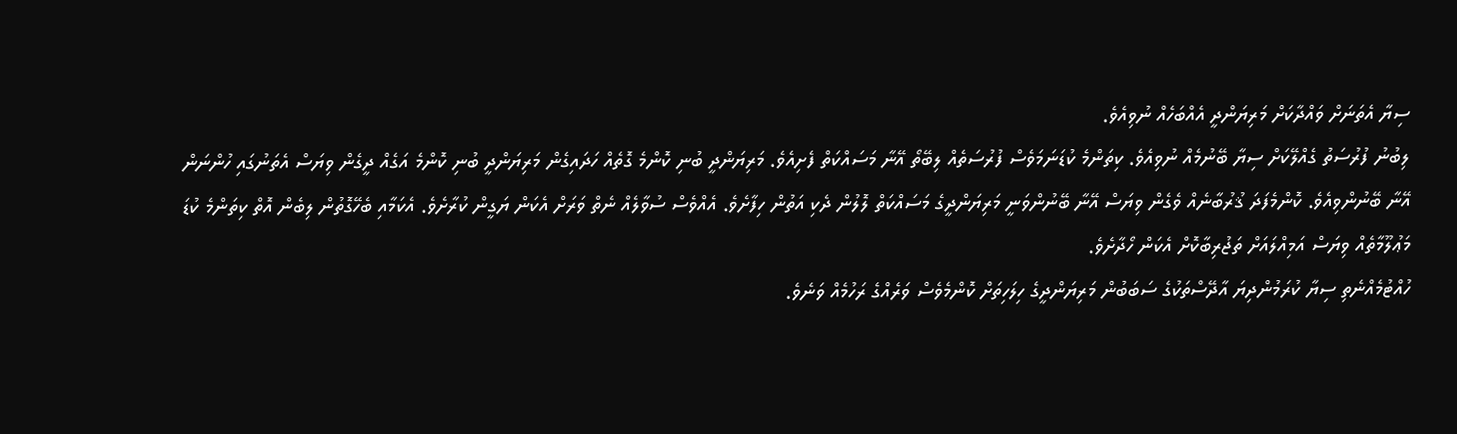ސިޔާ އެތަނަށް ވައްދާކަށް މަރިޔަންދީ އެއްބަހެއް ނުވިއެވެ.
ލިބުނު ފުރުސަތު ގެއްލޭކަށް ސިޔާ ބޭނުމެއް ނުވިއެވެ. ކިތަންމެ ކުޑަނަމަވެސް ފުރުސަތެއް ލިބޭތޯ އޭނާ މަސައްކަތް ފެށިއެވެ. މަރިޔަންދީ ބުނި ކޮންމެ ގޮތެއް ހަދައިގެން މަރިޔަންދީ ބުނި ކޮންމެ އަގެއް ދީގެން ވިޔަސް އެތަނުގައި ހުންނަން އޭނާ ބޭނުންވިއެވެ. ކޮންމެފަދަ ޤުރުބާނެއް ވެގެން ވިޔަސް އޭނާ ބޭނުންވަނީ މަރިޔަންދީގެ މަސައްކަތް ލޮލުން ދެކި އަތުން ހިފާށެވެ. އެއްވެސް ސުވާލެއް ނެތް ވަރަށް އެކަން ޔަގީން ކުރާށެވެ. އެކަމާއި ބެހޭގޮތުން ލިބެން އޮތް ކިތަންމެ ކުޑަ މަޢުލޫމާތެއް ވިޔަސް އަމިއްލައަށް ތަޖުރިބާކޮށް އެކަން ހޯދާށެވެ.
ހުއްޓުމެއްނެތި ސިޔާ ކުރަމުންދިޔަ އާދޭސްތަކުގެ ސަބަބުން މަރިޔަންދީގެ ހިލަހިތަށް ކޮންމެވެސް ވަރެއްގެ ރަހުމެއް ވަނެވެ.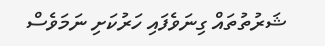ޝަރުތުތައް ގިނަވެފައި ހަރުކަށި ނަމަވެސް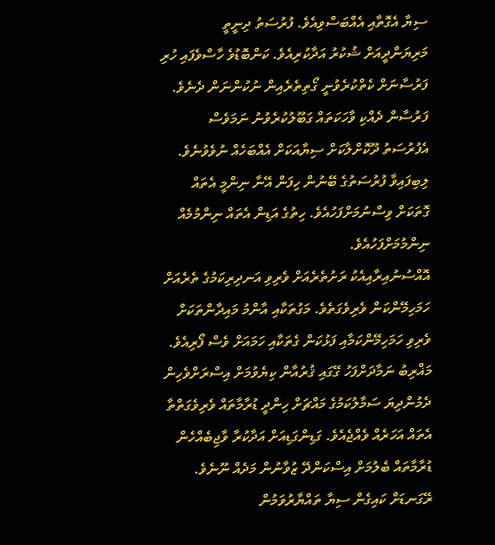ސިޔާ އެގޮތާއި އެއްބަސްވިއެވެ. ފުރުސަތު ދިނީތީ މަރިޔަންދީއަށް ޝުކުރު އަދާކުރިއެވެ. ކަންބޮޑުވެ ހާސްވެފައި ހުރި ފަރުސާނަށް ކެތްކުރެވުނީ ގޯތިތެރެއިން ނުކުންނަން ދެނެވެ.
ފަރުސާން ދެއްކި ވާހަކަތައް ގަބޫލުކުރެވުނު ނަމަވެސް އެފުރުސަތު ދޫކޮށްލާކަށް ސިޔާއަކަށް އެއްބަހެއް ނުވެވުނެވެ. ލިބިފައިވާ ފުރުސަތުގެ ބޭނުން ހިފަން އޭނާ ނިންމީ އެތައް ގޮތަކަށް ވިސްނުމަށްފަހުއެވެ. ހިތުގެ އަޑިން އެތައް ނިންމުމެއް ނިންމުމަށްފަހުއެވެ.
އޮއްސުނުއިރާއިއެކު ރަށުތެރެއަށް ވެރިވި އަނދިރިކަމުގެ ތެރެއަށް ހަމަހިމޭންކަން ވެރިވެގަތެވެ. މަގުތަކާއި އާންމު މައިދާންތަކަށް ވެރިވި ހަމަހިމޭންކަމާއި ފަޅުކަން ގެތަކާއި ހަމައަށް ވެސް ފޯރިއެވެ. މަޣްރިބު ނަމާދަށްފަހު ގޭގައި ޤުރުއާން ކިޔެވުމަށް އިސްރަށްވެހިން ދެމުންދިޔަ ސަމާލުކަމުގެ މައްޗަށް ހިންދީ ޑުރާމާތައް ވެރިވެގަތްތާ އެތައް އަހަރެއް ވެއްޖެއެވެ. ގަޑިންގަޑިއަށް އަދާކުރާ ވާޖިބެއްހެން ޑުރާމާތައް ބެލުމަށް އިސްކަންދޭ ޒުވާނުން މަދެއް ނޫނެވެ.
ރޭގަނޑަށް ކައިގެން ސިޔާ ތައްޔާރުވަމުން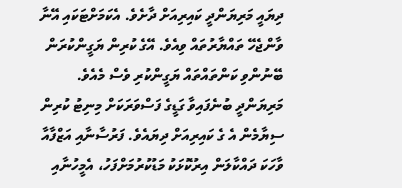ދިޔައީ މަރިޔަންދީ ކައިރިއަށް ދާށެވެ. އެކަމަށްޓަކައި އޭނާ ވާންޖެހޭ ތައްޔާރުތައް ވިއެވެ. އޭގެ ކުރިން ޔަގީންކުރަން ބޭނުންވި ކަންތައްތައް ޔަގީންކުރި ވެސް މެއެވެ.
މަރިޔަންދީ ބުނެފައިވާ ގަޑީގެ ފަސްވަރަކަށް މިނިޓު ކުރިން ސިޔާމެން އެ ގެ ކައިރިއަށް ދިޔައެވެ. ފަރުސާނާއި އަޒްފާއާ ވާހަކަ ދައްކާލަން އިރުކޮޅަކު މަޑުކުރުމަށްފަހު، އެމީހުނާއި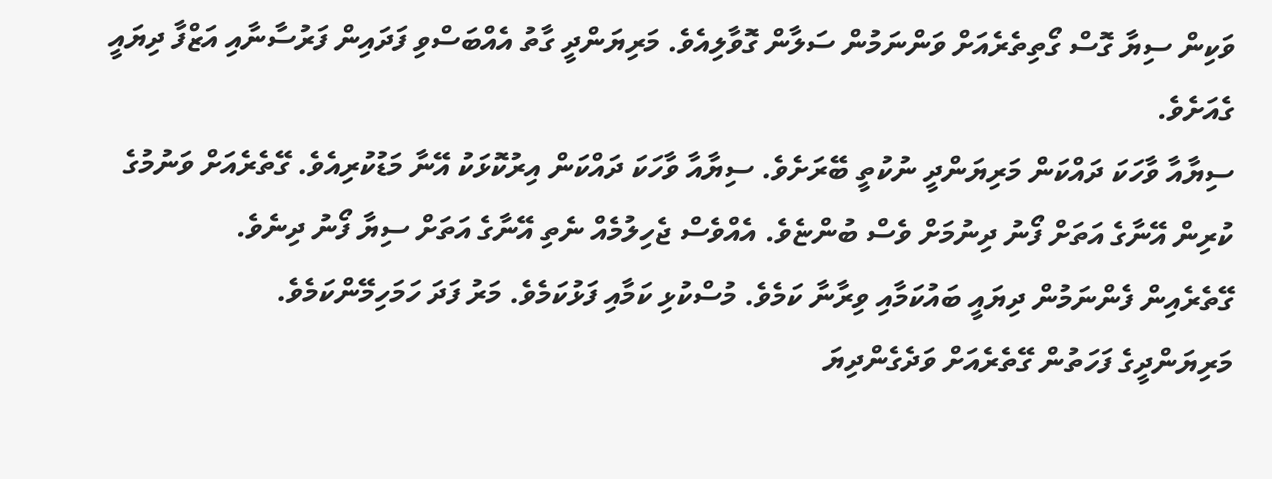ވަކިން ސިޔާ ގޮސް ގޯތިތެރެއަށް ވަންނަމުން ސަލާން ގޮވާލިއެވެ. މަރިޔަންދީ ގާތު އެއްބަސްވި ފަދައިން ފަރުސާނާއި އަޒްފާ ދިޔައީ ގެއަށެވެ.
ސިޔާއާ ވާހަކަ ދައްކަން މަރިޔަންދީ ނުކުތީ ބޭރަށެވެ. ސިޔާއާ ވާހަކަ ދައްކަން އިރުކޮޅަކު އޭނާ މަޑުކުރިއެވެ. ގޭތެރެއަށް ވަނުމުގެ ކުރިން އޭނާގެ އަތަށް ފޯނު ދިނުމަށް ވެސް ބުންޏެވެ. އެއްވެސް ޖެހިލުމެއް ނެތި އޭނާގެ އަތަށް ސިޔާ ފޯނު ދިނެވެ.
ގޭތެރެއިން ފެންނަމުން ދިޔައީ ބައުކަމާއި ވިރާނާ ކަމެވެ. މުސްކުޅި ކަމާއި ފަޅުކަމެވެ. މަރު ފަދަ ހަމަހިމޭންކަމެވެ.
މަރިޔަންދީގެ ފަހަތުން ގޭތެރެއަށް ވަދެގެންދިޔަ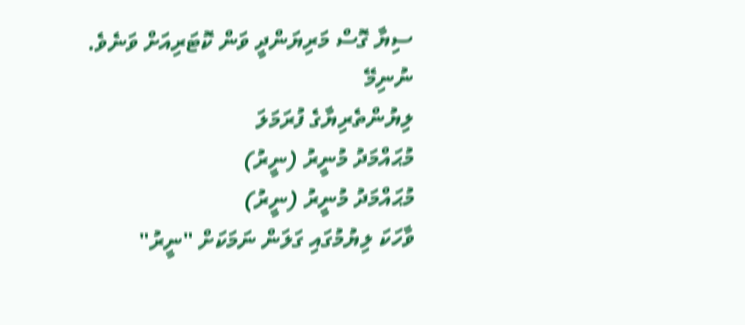ސިޔާ ގޮސް މަރިޔަންދީ ވަން ކޮޓަރިއަށް ވަނެވެ.
ނުނިމޭ
ލިޔުންތެރިޔާގެ ފުރަމަލަ
މުޙައްމަދު މުނީރު (ނީރު)
މުޙައްމަދު މުނީރު (ނީރު)
ވާހަކަ ލިޔުމުގައި ގަލަން ނަމަކަށް "ނީރު"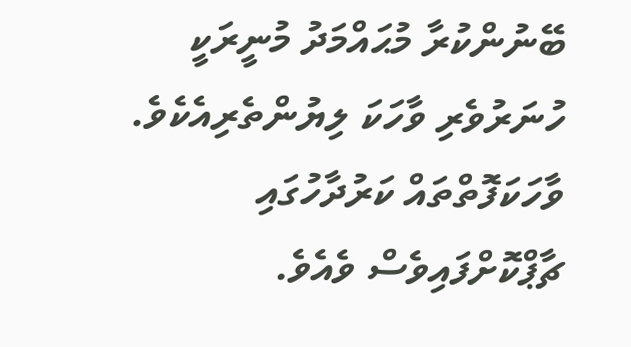ބޭނުންކުރާ މުޙައްމަދު މުނީރަކީ ހުނަރުވެރި ވާހަކަ ލިޔުންތެރިއެކެވެ. ވާހަކަފޮތްތައް ކަރުދާހުގައި ޗާޕްކޮށްފައިވެސް ވެއެވެ.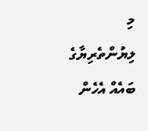މި ލިޔުންތެރިޔާގެ ބައެއް އެހެން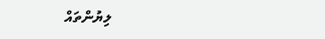ލިޔުންތައް